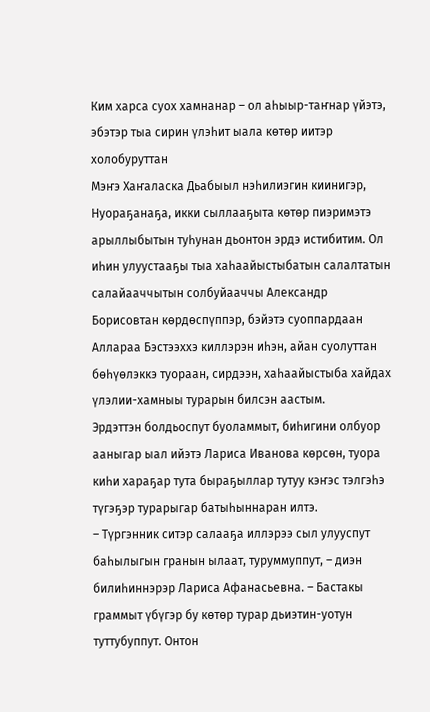Ким харса суох хамнанар – ол аһыыр-таҥнар үйэтэ, эбэтэр тыа сирин үлэһит ыала көтөр иитэр холобуруттан
Мэҥэ Хаҥаласка Дьабыыл нэһилиэгин киинигэр, Нуораҕанаҕа, икки сыллааҕыта көтөр пиэримэтэ арыллыбытын туһунан дьонтон эрдэ истибитим. Ол иһин улуустааҕы тыа хаһаайыстыбатын салалтатын салайааччытын солбуйааччы Александр Борисовтан көрдөспүппэр, бэйэтэ суоппардаан Аллараа Бэстээххэ киллэрэн иһэн, айан суолуттан бөһүөлэккэ туораан, сирдээн, хаһаайыстыба хайдах үлэлии-хамныы турарын билсэн аастым.
Эрдэттэн болдьоспут буоламмыт, биһигини олбуор ааныгар ыал ийэтэ Лариса Иванова көрсөн, туора киһи хараҕар тута быраҕыллар тутуу кэҥэс тэлгэһэ түгэҕэр турарыгар батыһыннаран илтэ.
– Түргэнник ситэр салааҕа иллэрээ сыл улууспут баһылыгын гранын ылаат, туруммуппут, – диэн билиһиннэрэр Лариса Афанасьевна. – Бастакы граммыт үбүгэр бу көтөр турар дьиэтин-уотун туттубуппут. Онтон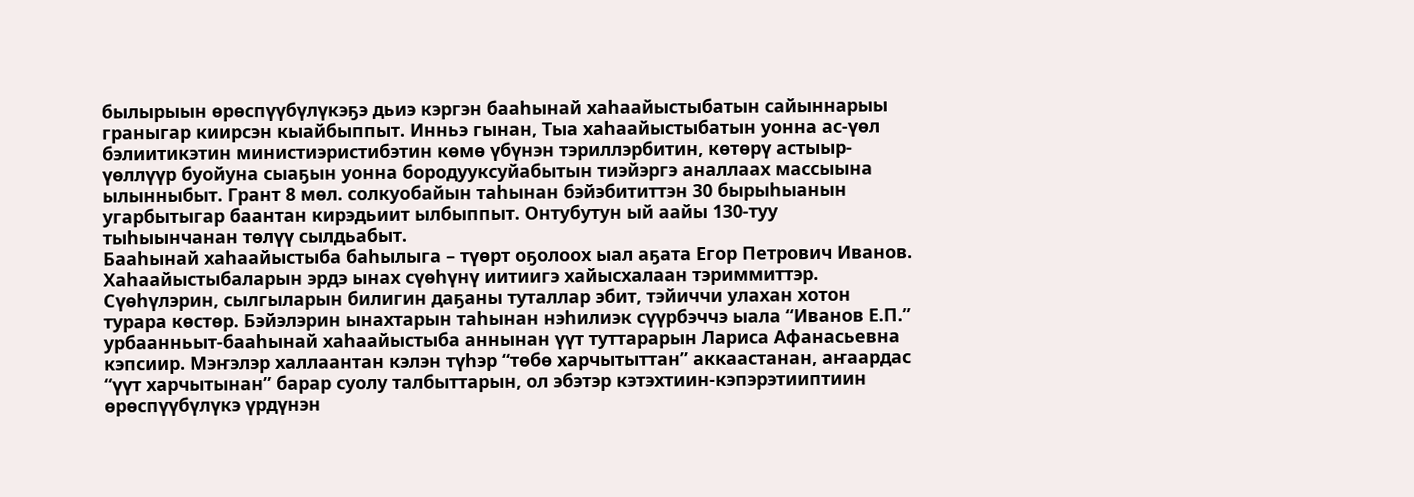былырыын өрөспүүбүлүкэҕэ дьиэ кэргэн бааһынай хаһаайыстыбатын сайыннарыы граныгар киирсэн кыайбыппыт. Инньэ гынан, Тыа хаһаайыстыбатын уонна ас-үөл бэлиитикэтин министиэристибэтин көмө үбүнэн тэриллэрбитин, көтөрү астыыр-үөллүүр буойуна сыаҕын уонна бородууксуйабытын тиэйэргэ аналлаах массыына ылынныбыт. Грант 8 мөл. солкуобайын таһынан бэйэбититтэн 30 бырыһыанын угарбытыгар баантан кирэдьиит ылбыппыт. Онтубутун ый аайы 130-туу тыһыынчанан төлүү сылдьабыт.
Бааһынай хаһаайыстыба баһылыга – түөрт оҕолоох ыал аҕата Егор Петрович Иванов. Хаһаайыстыбаларын эрдэ ынах сүөһүнү иитиигэ хайысхалаан тэриммиттэр. Сүөһүлэрин, сылгыларын билигин даҕаны туталлар эбит, тэйиччи улахан хотон турара көстөр. Бэйэлэрин ынахтарын таһынан нэһилиэк сүүрбэччэ ыала “Иванов Е.П.” урбаанньыт-бааһынай хаһаайыстыба аннынан үүт туттарарын Лариса Афанасьевна кэпсиир. Мэҥэлэр халлаантан кэлэн түһэр “төбө харчытыттан” аккаастанан, аҥаардас “үүт харчытынан” барар суолу талбыттарын, ол эбэтэр кэтэхтиин-кэпэрэтииптиин өрөспүүбүлүкэ үрдүнэн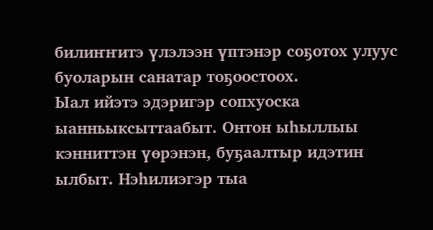билиҥҥитэ үлэлээн үптэнэр соҕотох улуус буоларын санатар тоҕоостоох.
Ыал ийэтэ эдэригэр сопхуоска ыанньыксыттаабыт. Онтон ыһыллыы кэнниттэн үөрэнэн, буҕаалтыр идэтин ылбыт. Нэһилиэгэр тыа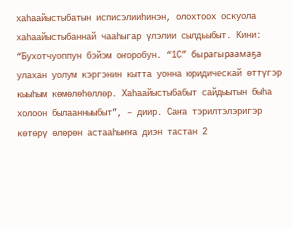хаһаайыстыбатын исписэлииһинэн, олохтоох оскуола хаһаайыстыбаннай чааһыгар үлэлии сылдьыбыт. Кини: “Бухотчуоппун бэйэм оҥоробун. “1С” бырагыраамаҕа улахан уолум кэргэнин кытта уонна юридическай өттүгэр кыыһым көмөлөһөллөр. Хаһаайыстыбабыт сайдыытын быһа холоон былаанныыбыт”, – диир. Саҥа тэрилтэлэригэр көтөрү өлөрөн астааһыҥҥа диэн тастан 2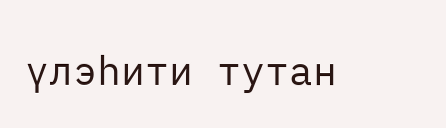үлэһити тутан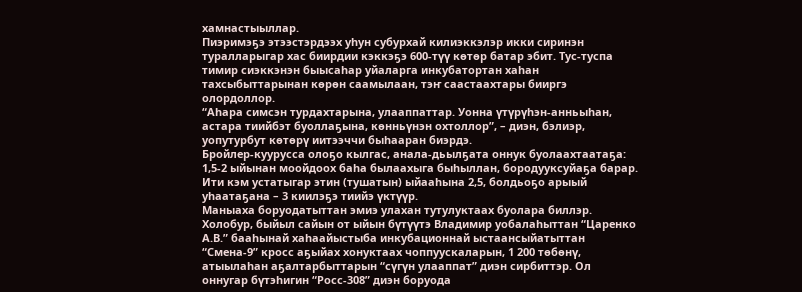хамнастыыллар.
Пиэримэҕэ этээстэрдээх уһун субурхай килиэккэлэр икки сиринэн туралларыгар хас биирдии кэккэҕэ 600-түү көтөр батар эбит. Тус-туспа тимир сиэккэнэн быысаһар уйаларга инкубатортан хаһан тахсыбыттарынан көрөн саамылаан, тэҥ саастаахтары бииргэ олордоллор.
“Аһара симсэн турдахтарына, улааппаттар. Уонна үтүрүһэн-анньыһан, астара тиийбэт буоллаҕына, көнньүнэн охтоллор”, – диэн, бэлиэр, уопутурбут көтөрү иитээччи быһааран биэрдэ.
Бройлер-куурусса олоҕо кылгас, анала-дьылҕата оннук буолаахтаатаҕа: 1,5-2 ыйынан моойдоох баһа былаахыга быһыллан, бородууксуйаҕа барар. Ити кэм устатыгар этин (тушатын) ыйааһына 2,5, болдьоҕо арыый уһаатаҕана – 3 киилэҕэ тиийэ үктүүр.
Маныаха боруодатыттан эмиэ улахан тутулуктаах буолара биллэр. Холобур, быйыл сайын от ыйын бүтүүтэ Владимир уобалаһыттан “Царенко А.В.” бааһынай хаһаайыстыба инкубационнай ыстаансыйатыттан “Смена-9” кросс аҕыйах хонуктаах чоппуускаларын, 1 200 төбөнү, атыылаһан аҕалтарбыттарын “сүгүн улааппат” диэн сирбиттэр. Ол оннугар бүтэһигин “Росс-308” диэн боруода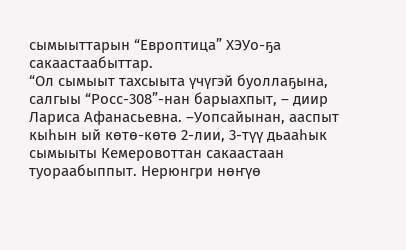сымыыттарын “Европтица” ХЭУо-ҕа сакаастаабыттар.
“Ол сымыыт тахсыыта үчүгэй буоллаҕына, салгыы “Росс-308”-нан барыахпыт, – диир Лариса Афанасьевна. –Уопсайынан, ааспыт кыһын ый көтө-көтө 2-лии, 3-түү дьааһык сымыыты Кемеровоттан сакаастаан туораабыппыт. Нерюнгри нөҥүө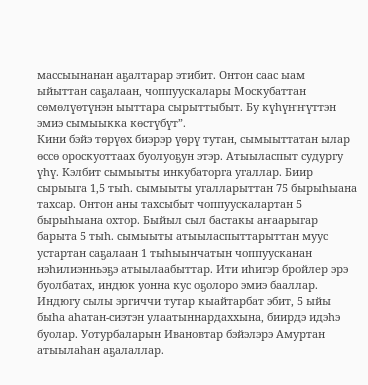массыынанан аҕалтарар этибит. Онтон саас ыам ыйыттан саҕалаан, чоппуускалары Москубаттан сөмөлүөтүнэн ыыттара сырыттыбыт. Бу күһүҥҥүттэн эмиэ сымыыкка көстүбүт”.
Кини бэйэ төрүөх биэрэр үөрү тутан, сымыыттатан ылар өссө ороскуоттаах буолуоҕун этэр. Атыыласпыт судургу үһү. Кэлбит сымыыты инкубаторга угаллар. Биир сырыыга 1,5 тыһ. сымыыты угалларыттан 75 бырыһыана тахсар. Онтон аны тахсыбыт чоппуускалартан 5 бырыһыана охтор. Быйыл сыл бастакы аҥаарыгар барыта 5 тыһ. сымыыты атыыласпыттарыттан муус устартан саҕалаан 1 тыһыынчатын чоппуусканан нэһилиэнньэҕэ атыылаабыттар. Ити иһигэр бройлер эрэ буолбатах, индюк уонна кус оҕолоро эмиэ бааллар. Индюгу сылы эргиччи тутар кыайтарбат эбит, 5 ыйы быһа аһатан-сиэтэн улаатыннардаххына, биирдэ идэһэ буолар. Уотурбаларын Ивановтар бэйэлэрэ Амуртан атыылаһан аҕалаллар.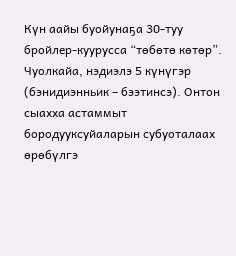Күн аайы буойунаҕа 30-туу бройлер-куурусса “төбөтө көтөр”. Чуолкайа, нэдиэлэ 5 күнүгэр (бэнидиэнньик – бээтинсэ). Онтон сыахха астаммыт бородууксуйаларын субуоталаах өрөбүлгэ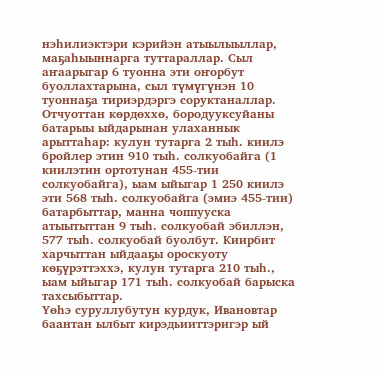нэһилиэктэри кэрийэн атыылыыллар, маҕаһыыннарга туттараллар. Сыл аҥаарыгар 6 туонна эти оҥорбут буоллахтарына, сыл түмүгүнэн 10 туоннаҕа тириэрдэргэ соруктаналлар. Отчуоттан көрдөххө, бородууксуйаны батарыы ыйдарынан улаханнык арыттаһар: кулун тутарга 2 тыһ. киилэ бройлер этин 910 тыһ. солкуобайга (1 киилэтин ортотунан 455-тии солкуобайга), ыам ыйыгар 1 250 киилэ эти 568 тыһ. солкуобайга (эмиэ 455-тии) батарбыттар, манна чоппууска атыытыттан 9 тыһ. солкуобай эбиллэн, 577 тыһ. солкуобай буолбут. Киирбит харчыттан ыйдааҕы ороскуоту көҕүрэттэххэ, кулун тутарга 210 тыһ., ыам ыйыгар 171 тыһ. солкуобай барыска тахсыбыттар.
Үөһэ суруллубутун курдук, Ивановтар баантан ылбыт кирэдьииттэригэр ый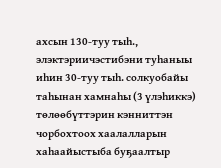ахсын 130-туу тыһ., элэктэриичэстибэни туһаныы иһин 30-туу тыһ. солкуобайы таһынан хамнаһы (3 үлэһиккэ) төлөөбүттэрин кэнниттэн чорбохтоох хаалалларын хаһаайыстыба буҕаалтыр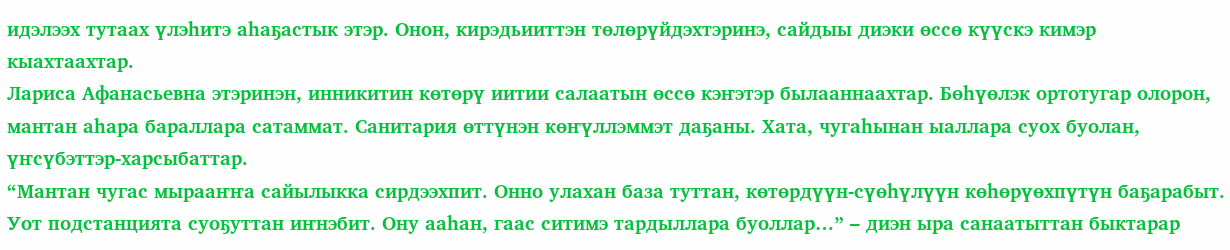идэлээх тутаах үлэһитэ аһаҕастык этэр. Онон, кирэдьииттэн төлөрүйдэхтэринэ, сайдыы диэки өссө күүскэ кимэр кыахтаахтар.
Лариса Афанасьевна этэринэн, инникитин көтөрү иитии салаатын өссө кэҥэтэр былааннаахтар. Бөһүөлэк ортотугар олорон, мантан аһара бараллара сатаммат. Санитария өттүнэн көҥүллэммэт даҕаны. Хата, чугаһынан ыаллара суох буолан, үҥсүбэттэр-харсыбаттар.
“Мантан чугас мырааҥҥа сайылыкка сирдээхпит. Онно улахан база туттан, көтөрдүүн-сүөһүлүүн көһөрүөхпүтүн баҕарабыт. Уот подстанцията суоҕуттан иҥнэбит. Ону ааһан, гаас ситимэ тардыллара буоллар…” – диэн ыра санаатыттан быктарар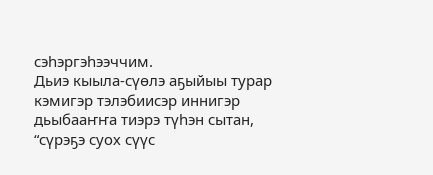сэһэргэһээччим.
Дьиэ кыыла-сүөлэ аҕыйыы турар кэмигэр тэлэбиисэр иннигэр дьыбааҥҥа тиэрэ түһэн сытан, “сүрэҕэ суох сүүс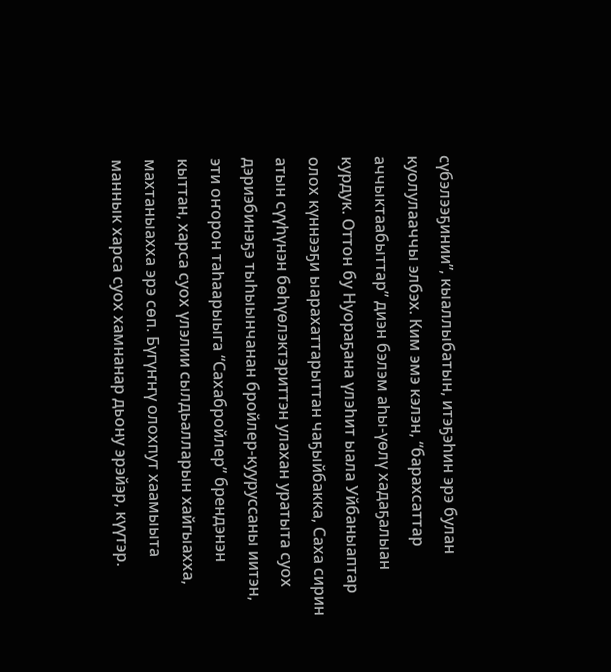сүбэлээҕинии”, кыаллыбатын, итэҕэһин эрэ булан куолулааччы элбэх. Ким эмэ кэлэн, “барахсаттар аччыктаабыттар” диэн бэлэм аһы-үөлү хадаҕалыан курдук. Оттон бу Нуораҕана үлэһит ыала Уйбаныаптар олох күннээҕи ыарахаттарыттан чаҕыйбакка, Саха сирин атын сүүһүнэн бөһүөлэктэриттэн улахан уратыта суох дэриэбинэҕэ тыһыынчанан бройлер-кууруссаны иитэн, эти оҥорон таһаарыыга “Сахабройлер” брендэнэн кыттан, харса суох үлэлии сылдьалларын хайгыахха, махтаныахха эрэ сөп. Бүгүҥҥү олохпут хаамыыта маннык харса суох хамнанар дьону эрэйэр, күүтэр.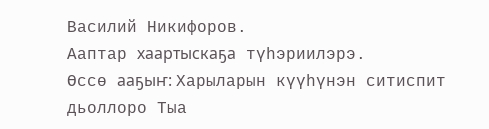Василий Никифоров.
Ааптар хаартыскаҕа түһэриилэрэ.
Өссө ааҕыҥ: Харыларын күүһүнэн ситиспит дьоллоро Тыа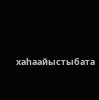хаһаайыстыбата